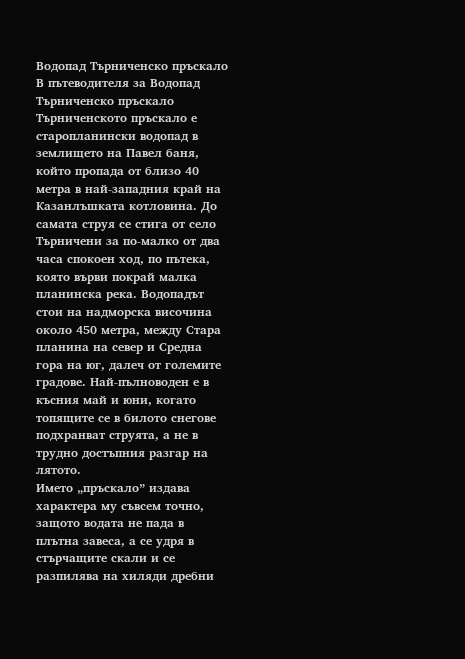Водопад Търниченско пръскало
В пътеводителя за Водопад Търниченско пръскало
Търниченското пръскало е старопланински водопад в землището на Павел баня, който пропада от близо 40 метра в най-западния край на Казанлъшката котловина. До самата струя се стига от село Търничени за по-малко от два часа спокоен ход, по пътека, която върви покрай малка планинска река. Водопадът стои на надморска височина около 450 метра, между Стара планина на север и Средна гора на юг, далеч от големите градове. Най-пълноводен е в късния май и юни, когато топящите се в билото снегове подхранват струята, а не в трудно достъпния разгар на лятото.
Името „пръскало” издава характера му съвсем точно, защото водата не пада в плътна завеса, а се удря в стърчащите скали и се разпилява на хиляди дребни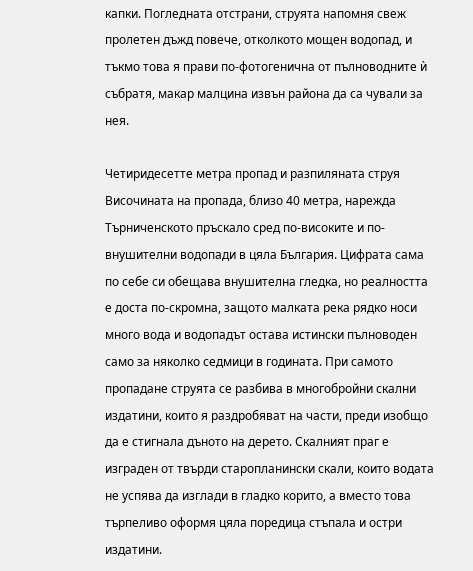капки. Погледната отстрани, струята напомня свеж пролетен дъжд повече, отколкото мощен водопад, и тъкмо това я прави по-фотогенична от пълноводните ѝ събратя, макар малцина извън района да са чували за нея.

Четиридесетте метра пропад и разпиляната струя
Височината на пропада, близо 40 метра, нарежда Търниченското пръскало сред по-високите и по-внушителни водопади в цяла България. Цифрата сама по себе си обещава внушителна гледка, но реалността е доста по-скромна, защото малката река рядко носи много вода и водопадът остава истински пълноводен само за няколко седмици в годината. При самото пропадане струята се разбива в многобройни скални издатини, които я раздробяват на части, преди изобщо да е стигнала дъното на дерето. Скалният праг е изграден от твърди старопланински скали, които водата не успява да изглади в гладко корито, а вместо това търпеливо оформя цяла поредица стъпала и остри издатини.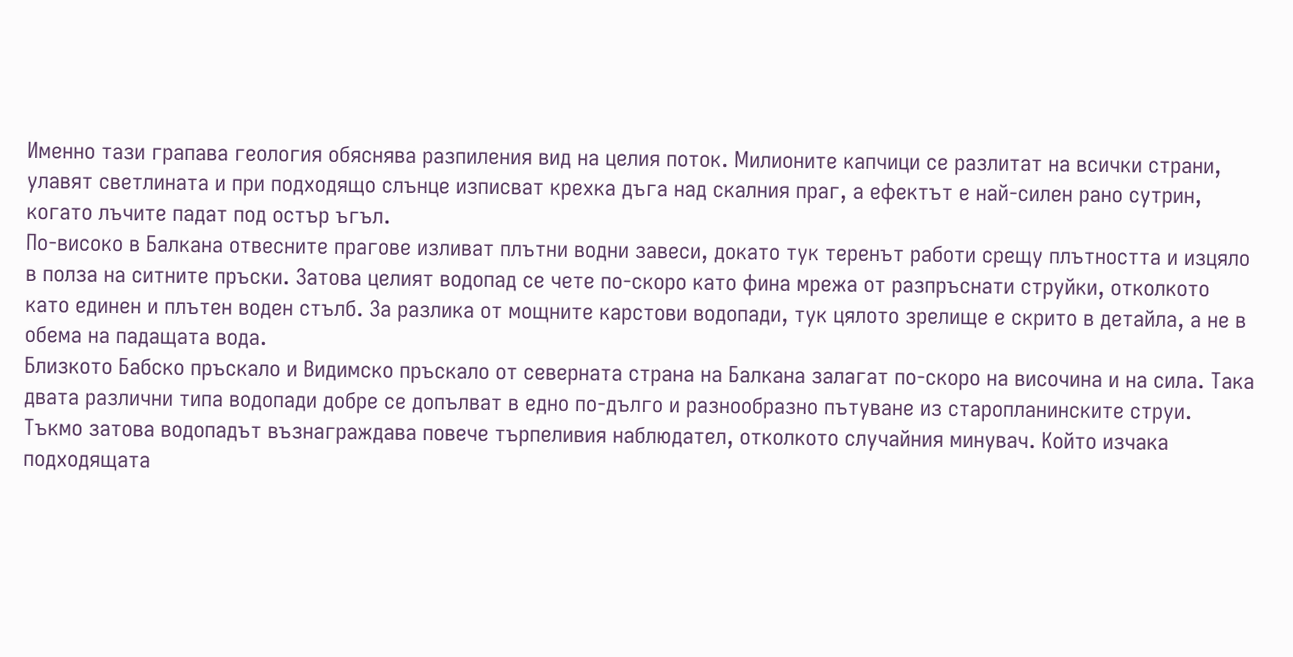Именно тази грапава геология обяснява разпиления вид на целия поток. Милионите капчици се разлитат на всички страни, улавят светлината и при подходящо слънце изписват крехка дъга над скалния праг, а ефектът е най-силен рано сутрин, когато лъчите падат под остър ъгъл.
По-високо в Балкана отвесните прагове изливат плътни водни завеси, докато тук теренът работи срещу плътността и изцяло в полза на ситните пръски. Затова целият водопад се чете по-скоро като фина мрежа от разпръснати струйки, отколкото като единен и плътен воден стълб. За разлика от мощните карстови водопади, тук цялото зрелище е скрито в детайла, а не в обема на падащата вода.
Близкото Бабско пръскало и Видимско пръскало от северната страна на Балкана залагат по-скоро на височина и на сила. Така двата различни типа водопади добре се допълват в едно по-дълго и разнообразно пътуване из старопланинските струи.
Тъкмо затова водопадът възнаграждава повече търпеливия наблюдател, отколкото случайния минувач. Който изчака подходящата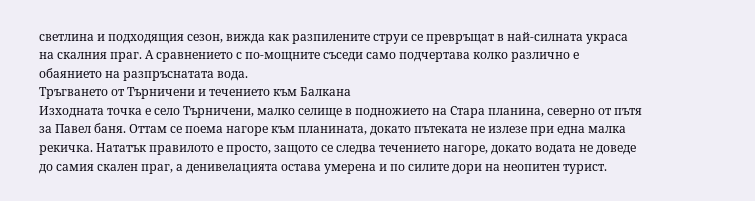светлина и подходящия сезон, вижда как разпилените струи се превръщат в най-силната украса на скалния праг. А сравнението с по-мощните съседи само подчертава колко различно е обаянието на разпръснатата вода.
Тръгването от Търничени и течението към Балкана
Изходната точка е село Търничени, малко селище в подножието на Стара планина, северно от пътя за Павел баня. Оттам се поема нагоре към планината, докато пътеката не излезе при една малка рекичка. Нататък правилото е просто, защото се следва течението нагоре, докато водата не доведе до самия скален праг, а денивелацията остава умерена и по силите дори на неопитен турист.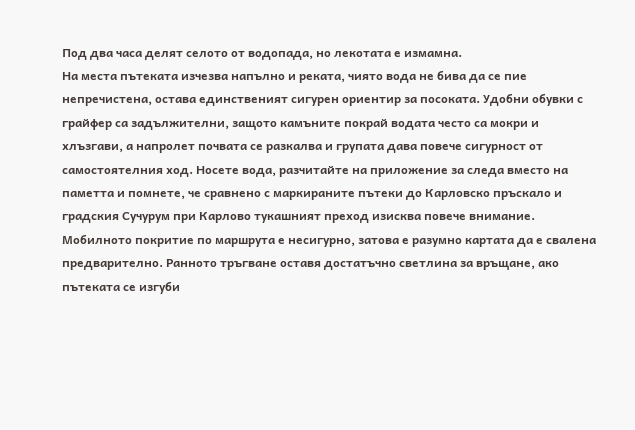Под два часа делят селото от водопада, но лекотата е измамна.
На места пътеката изчезва напълно и реката, чиято вода не бива да се пие непречистена, остава единственият сигурен ориентир за посоката. Удобни обувки с грайфер са задължителни, защото камъните покрай водата често са мокри и хлъзгави, а напролет почвата се разкалва и групата дава повече сигурност от самостоятелния ход. Носете вода, разчитайте на приложение за следа вместо на паметта и помнете, че сравнено с маркираните пътеки до Карловско пръскало и градския Сучурум при Карлово тукашният преход изисква повече внимание.
Мобилното покритие по маршрута е несигурно, затова е разумно картата да е свалена предварително. Ранното тръгване оставя достатъчно светлина за връщане, ако пътеката се изгуби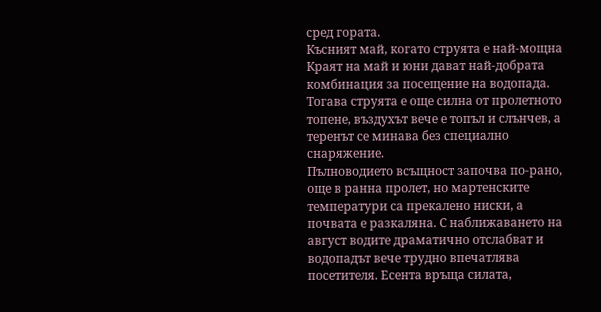сред гората.
Късният май, когато струята е най-мощна
Краят на май и юни дават най-добрата комбинация за посещение на водопада. Тогава струята е още силна от пролетното топене, въздухът вече е топъл и слънчев, а теренът се минава без специално снаряжение.
Пълноводието всъщност започва по-рано, още в ранна пролет, но мартенските температури са прекалено ниски, а почвата е разкаляна. С наближаването на август водите драматично отслабват и водопадът вече трудно впечатлява посетителя. Есента връща силата,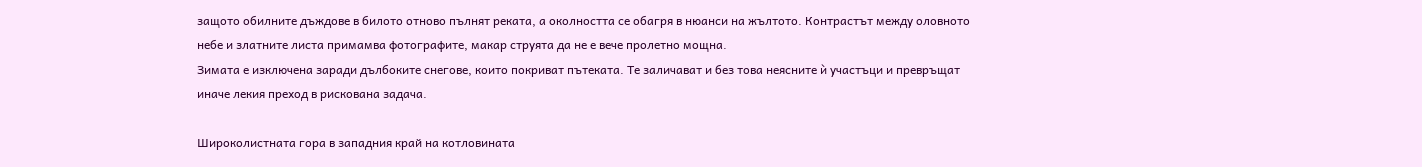защото обилните дъждове в билото отново пълнят реката, а околността се обагря в нюанси на жълтото. Контрастът между оловното небе и златните листа примамва фотографите, макар струята да не е вече пролетно мощна.
Зимата е изключена заради дълбоките снегове, които покриват пътеката. Те заличават и без това неясните ѝ участъци и превръщат иначе лекия преход в рискована задача.

Широколистната гора в западния край на котловината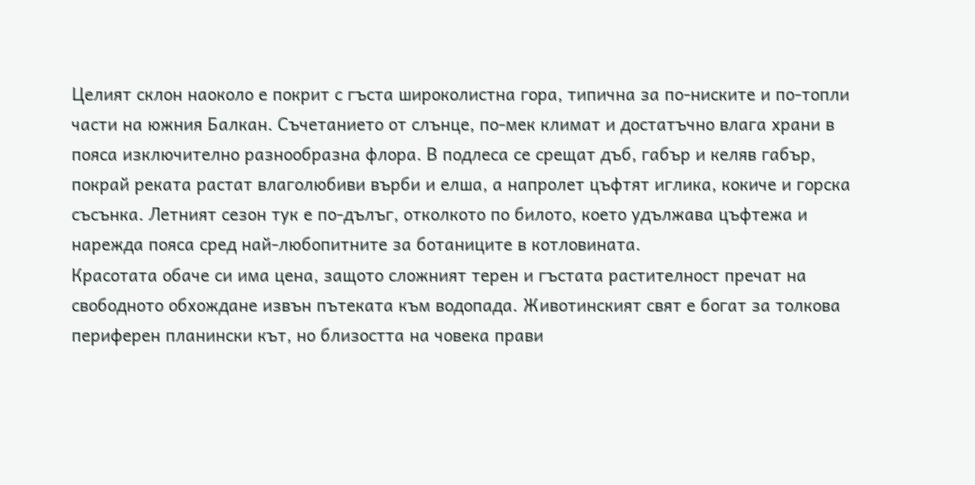Целият склон наоколо е покрит с гъста широколистна гора, типична за по-ниските и по-топли части на южния Балкан. Съчетанието от слънце, по-мек климат и достатъчно влага храни в пояса изключително разнообразна флора. В подлеса се срещат дъб, габър и келяв габър, покрай реката растат влаголюбиви върби и елша, а напролет цъфтят иглика, кокиче и горска съсънка. Летният сезон тук е по-дълъг, отколкото по билото, което удължава цъфтежа и нарежда пояса сред най-любопитните за ботаниците в котловината.
Красотата обаче си има цена, защото сложният терен и гъстата растителност пречат на свободното обхождане извън пътеката към водопада. Животинският свят е богат за толкова периферен планински кът, но близостта на човека прави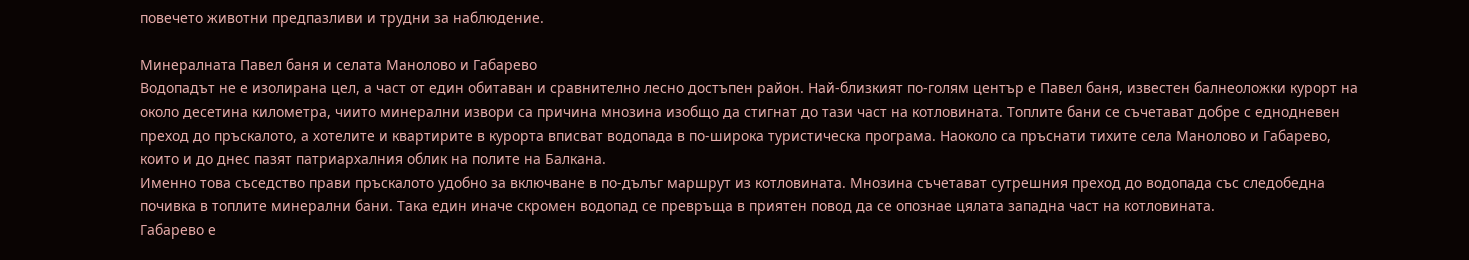повечето животни предпазливи и трудни за наблюдение.

Минералната Павел баня и селата Манолово и Габарево
Водопадът не е изолирана цел, а част от един обитаван и сравнително лесно достъпен район. Най-близкият по-голям център е Павел баня, известен балнеоложки курорт на около десетина километра, чиито минерални извори са причина мнозина изобщо да стигнат до тази част на котловината. Топлите бани се съчетават добре с еднодневен преход до пръскалото, а хотелите и квартирите в курорта вписват водопада в по-широка туристическа програма. Наоколо са пръснати тихите села Манолово и Габарево, които и до днес пазят патриархалния облик на полите на Балкана.
Именно това съседство прави пръскалото удобно за включване в по-дълъг маршрут из котловината. Мнозина съчетават сутрешния преход до водопада със следобедна почивка в топлите минерални бани. Така един иначе скромен водопад се превръща в приятен повод да се опознае цялата западна част на котловината.
Габарево е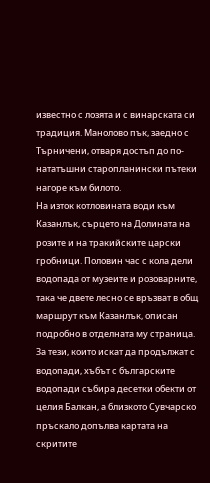известно с лозята и с винарската си традиция. Манолово пък, заедно с Търничени, отваря достъп до по-нататъшни старопланински пътеки нагоре към билото.
На изток котловината води към Казанлък, сърцето на Долината на розите и на тракийските царски гробници. Половин час с кола дели водопада от музеите и розоварните, така че двете лесно се връзват в общ маршрут към Казанлък, описан подробно в отделната му страница. За тези, които искат да продължат с водопади, хъбът с българските водопади събира десетки обекти от целия Балкан, а близкото Сувчарско пръскало допълва картата на скритите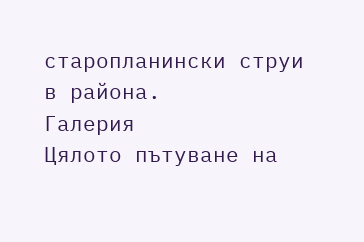старопланински струи в района.
Галерия
Цялото пътуване на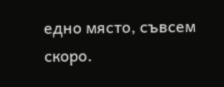едно място, съвсем скоро.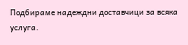Подбираме надеждни доставчици за всяка услуга.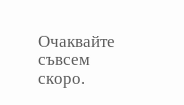Очаквайте съвсем скоро.